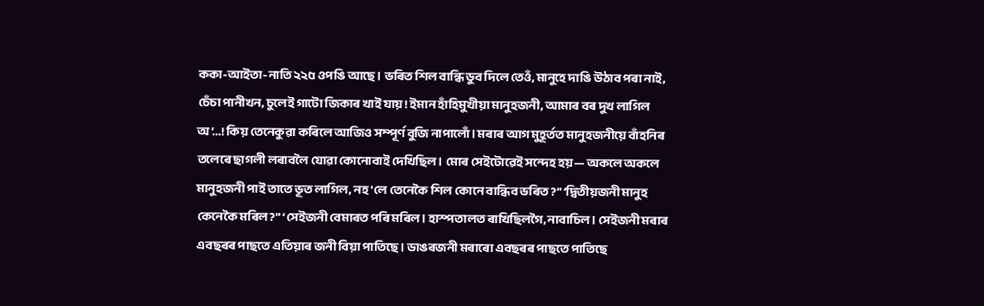ককা-আইতা-নাতি ২২৫ ওপঙি আছে। ভৰিত শিল বান্ধি ডুব দিলে তেওঁ, মানুহে দাঙি উঠাব পৰা নাই, চেঁচা পানীখন, চুলেই গাটো জিকাৰ খাই যায়! ইমান হাঁহিমুখীয়া মানুহজনী, আমাৰ বৰ দুখ লাগিল অ’...! কিয় তেনেকুৱা কৰিলে আজিও সম্পূৰ্ণ বুজি নাপালোঁ। মৰাৰ আগ মুহূৰ্তত মানুহজনীয়ে বাঁহনিৰ তলেৰে ছাগলী লৰাবলৈ যোৱা কোনোবাই দেখিছিল। মোৰ সেইটোৱেই সন্দেহ হয়— অকলে অকলে মানুহজনী পাই তাতে ভূত লাগিল, নহ'লে তেনেকৈ শিল কোনে বান্ধিব ভৰিত?” ‘দ্বিতীয়জনী মানুহ কেনেকৈ মৰিল?” ‘সেইজনী বেমাৰত পৰি মৰিল। হাস্পতালত ৰাখিছিলগৈ, নাবাচিল। সেইজনী মৰাৰ এবছৰৰ পাছতে এতিয়াৰ জনী বিয়া পাতিছে। ডাঙৰজনী মৰাৰো এবছৰৰ পাছতে পাতিছে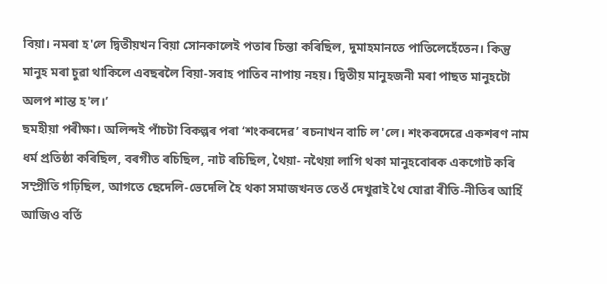বিয়া। নমৰা হ'লে দ্বিতীয়খন বিয়া সোনকালেই পতাৰ চিন্তা কৰিছিল, দুমাহমানতে পাতিলেহেঁতেন। কিন্তু মানুহ মৰা চুৱা থাকিলে এবছৰলৈ বিয়া-সবাহ পাতিব নাপায় নহয়। দ্বিতীয় মানুহজনী মৰা পাছত মানুহটো অলপ শান্ত হ'ল।’
ছমহীয়া পৰীক্ষা। অলিন্দই পাঁচটা বিকল্পৰ পৰা ‘শংকৰদেৱ’ ৰচনাখন বাচি ল'লে। শংকৰদেৱে একশৰণ নাম ধৰ্ম প্ৰতিষ্ঠা কৰিছিল, বৰগীত ৰচিছিল, নাট ৰচিছিল, থৈয়া- নথৈয়া লাগি থকা মানুহবোৰক একগোট কৰি সম্প্ৰীতি গঢ়িছিল, আগতে ছেদেলি-ভেদেলি হৈ থকা সমাজখনত তেওঁ দেখুৱাই থৈ যোৱা ৰীতি-নীতিৰ আৰ্হি আজিও বৰ্তি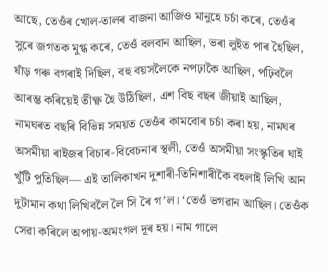আছে, তেওঁৰ খোল-তালৰ বাজনা আজিও মানুহে চৰ্চা কৰে, তেওঁৰ সুৰে জগতক মুগ্ধ কৰে, তেওঁ বলবান আছিল, ভৰা লুইত পাৰ হৈছিল, ষাঁড় গৰু বগৰাই দিছিল, বহু বয়সলৈকে নপঢ়াকৈ আছিল, পঢ়িবলৈ আৰম্ভ কৰিয়েই তীক্ষ্ণ হৈ উঠিছিল, এশ বিছ বছৰ জীয়াই আছিল, নামঘৰত বছৰি বিভিন্ন সময়ত তেওঁৰ কামবোৰ চৰ্চা কৰা হয়, নামঘৰ অসমীয়া ৰাইজৰ বিচাৰ-বিবেচনাৰ স্থলী, তেওঁ অসমীয়া সংস্কৃতিৰ ঘাই খুঁটি পুতিছিল— এই তালিকাখন দুশাৰী-তিনিশাৰীকৈ বহলাই লিখি আন দুটামান কথা লিখিবলৈ লৈ সি ৰৈ গ’ল। ‘তেওঁ ভগৱান আছিল। তেওঁক সেৱা কৰিলে অপায়-অমংগল দূৰ হয়। নাম গালে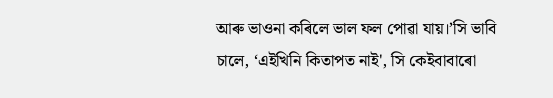আৰু ভাওনা কৰিলে ভাল ফল পোৱা যায়।’সি ভাবি চালে, ‘এইখিনি কিতাপত নাই', সি কেইবাবাৰো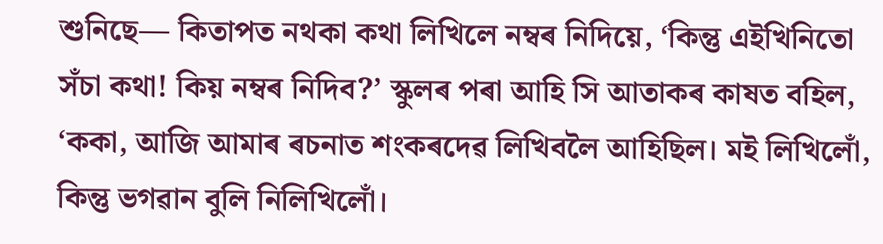শুনিছে— কিতাপত নথকা কথা লিখিলে নম্বৰ নিদিয়ে, ‘কিন্তু এইখিনিতো সঁচা কথা! কিয় নম্বৰ নিদিব?’ স্কুলৰ পৰা আহি সি আতাকৰ কাষত বহিল, ‘ককা, আজি আমাৰ ৰচনাত শংকৰদেৱ লিখিবলৈ আহিছিল। মই লিখিলোঁ, কিন্তু ভগৱান বুলি নিলিখিলোঁ।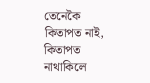তেনেকৈ কিতাপত নাই, কিতাপত নাথাকিলে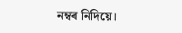নম্বৰ নিদিয়ে।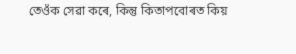তেওঁক সেৱা কৰে, কিন্তু কিতাপবোৰত কিয়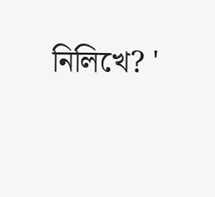নিলিখে? '